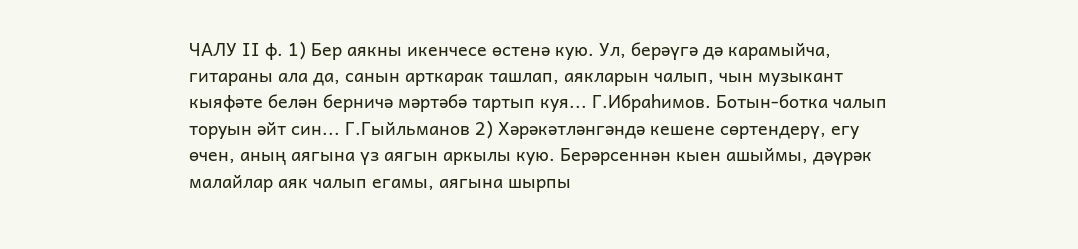ЧАЛУ II ф. 1) Бер аякны икенчесе өстенә кую. Ул, берәүгә дә карамыйча, гитараны ала да, санын арткарак ташлап, аякларын чалып, чын музыкант кыяфәте белән берничә мәртәбә тартып куя... Г.Ибраһимов. Ботын-ботка чалып торуын әйт син... Г.Гыйльманов 2) Хәрәкәтләнгәндә кешене сөртендерү, егу өчен, аның аягына үз аягын аркылы кую. Берәрсеннән кыен ашыймы, дәүрәк малайлар аяк чалып егамы, аягына шырпы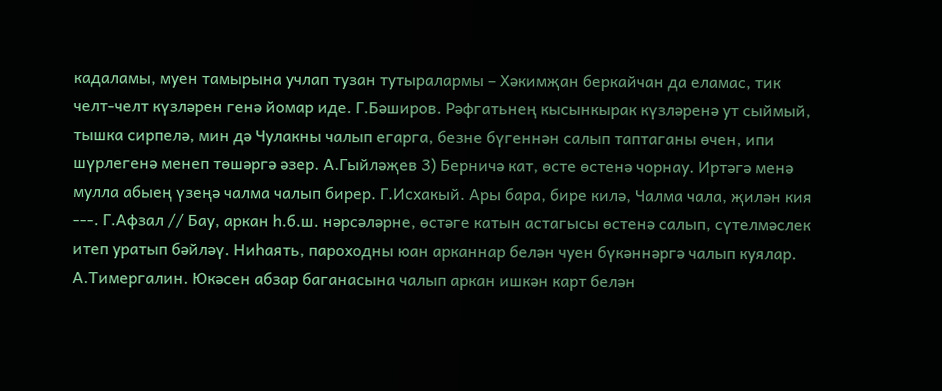кадаламы, муен тамырына учлап тузан тутыралармы – Хәкимҗан беркайчан да еламас, тик челт-челт күзләрен генә йомар иде. Г.Бәширов. Рәфгатьнең кысынкырак күзләренә ут сыймый, тышка сирпелә, мин дә Чулакны чалып егарга, безне бүгеннән салып таптаганы өчен, ипи шүрлегенә менеп төшәргә әзер. А.Гыйләҗев 3) Берничә кат, өсте өстенә чорнау. Иртәгә менә мулла абыең үзеңә чалма чалып бирер. Г.Исхакый. Ары бара, бире килә, Чалма чала, җилән кия ---. Г.Афзал // Бау, аркан һ.б.ш. нәрсәләрне, өстәге катын астагысы өстенә салып, сүтелмәслек итеп уратып бәйләү. Ниһаять, пароходны юан арканнар белән чуен бүкәннәргә чалып куялар. А.Тимергалин. Юкәсен абзар баганасына чалып аркан ишкән карт белән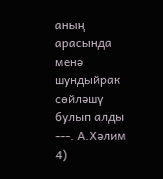аның арасында менә шундыйрак сөйләшү булып алды ---. А.Хәлим 4)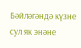Бәйләгәндә күзне сул як энәне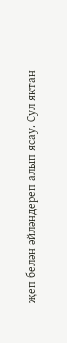җеп белән әйләндереп алып ясау. Сул яктан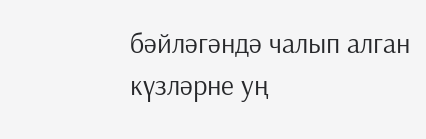бәйләгәндә чалып алган күзләрне уң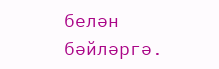белән бәйләргә.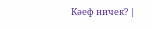Кәеф ничек? |